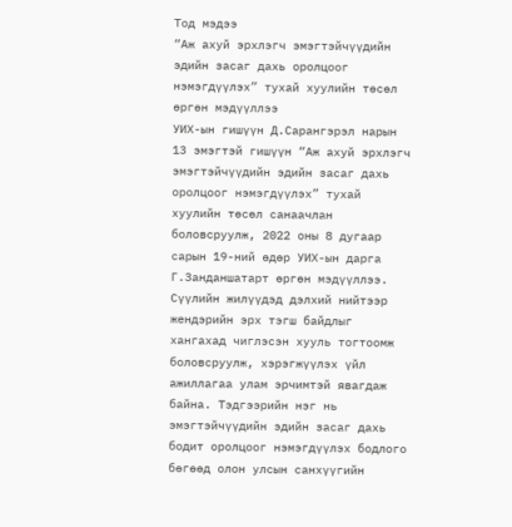Тод мэдээ
“Аж ахуй эрхлэгч эмэгтэйчүүдийн эдийн засаг дахь оролцоог нэмэгдүүлэх” тухай хуулийн төсөл өргөн мэдүүллээ
УИХ-ын гишүүн Д.Сарангэрэл нарын 13 эмэгтэй гишүүн “Аж ахуй эрхлэгч эмэгтэйчүүдийн эдийн засаг дахь оролцоог нэмэгдүүлэх” тухай хуулийн төсөл санаачлан боловсруулж, 2022 оны 8 дугаар сарын 19-ний өдөр УИХ-ын дарга Г.Занданшатарт өргөн мэдүүллээ.
Сүүлийн жилүүдэд дэлхий нийтээр жендэрийн эрх тэгш байдлыг хангахад чиглэсэн хууль тогтоомж боловсруулж, хэрэгжүүлэх үйл ажиллагаа улам эрчимтэй явагдаж байна. Тэдгээрийн нэг нь эмэгтэйчүүдийн эдийн засаг дахь бодит оролцоог нэмэгдүүлэх бодлого бөгөөд олон улсын санхүүгийн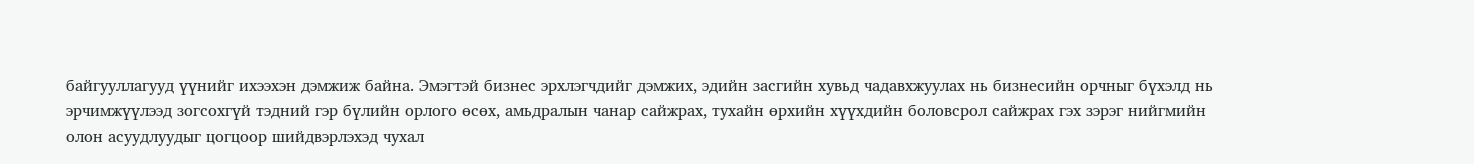байгууллагууд үүнийг ихээхэн дэмжиж байна. Эмэгтэй бизнес эрхлэгчдийг дэмжих, эдийн засгийн хувьд чадавхжуулах нь бизнесийн орчныг бүхэлд нь эрчимжүүлээд зогсохгүй тэдний гэр бүлийн орлого өсөх, амьдралын чанар сайжрах, тухайн өрхийн хүүхдийн боловсрол сайжрах гэх зэрэг нийгмийн олон асуудлуудыг цогцоор шийдвэрлэхэд чухал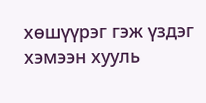хөшүүрэг гэж үздэг хэмээн хууль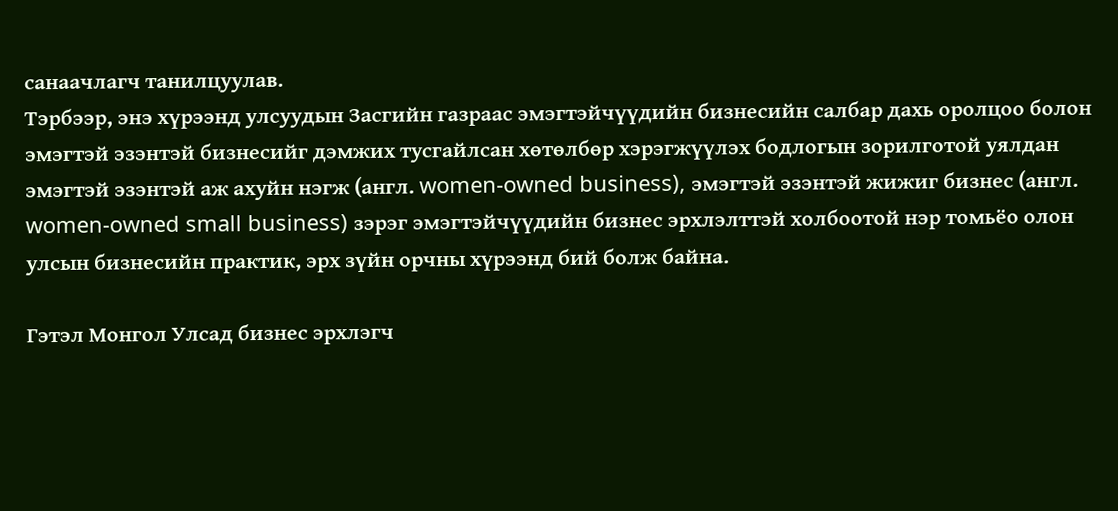санаачлагч танилцуулав.
Тэрбээр, энэ хүрээнд улсуудын Засгийн газраас эмэгтэйчүүдийн бизнесийн салбар дахь оролцоо болон эмэгтэй эзэнтэй бизнесийг дэмжих тусгайлсан хөтөлбөр хэрэгжүүлэх бодлогын зорилготой уялдан эмэгтэй эзэнтэй аж ахуйн нэгж (англ. women-owned business), эмэгтэй эзэнтэй жижиг бизнес (англ. women-owned small business) зэрэг эмэгтэйчүүдийн бизнес эрхлэлттэй холбоотой нэр томьёо олон улсын бизнесийн практик, эрх зүйн орчны хүрээнд бий болж байна.

Гэтэл Монгол Улсад бизнес эрхлэгч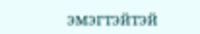эмэгтэйтэй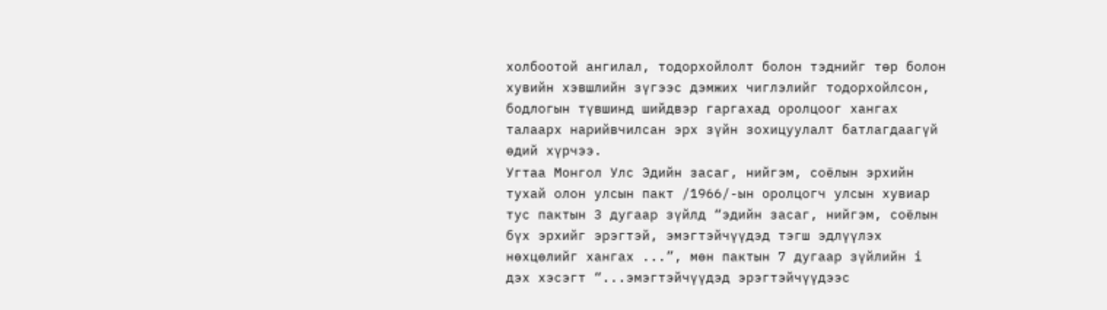холбоотой ангилал, тодорхойлолт болон тэднийг төр болон хувийн хэвшлийн зүгээс дэмжих чиглэлийг тодорхойлсон, бодлогын түвшинд шийдвэр гаргахад оролцоог хангах талаарх нарийвчилсан эрх зүйн зохицуулалт батлагдаагүй өдий хүрчээ.
Угтаа Монгол Улс Эдийн засаг, нийгэм, соёлын эрхийн тухай олон улсын пакт /1966/-ын оролцогч улсын хувиар тус пактын 3 дугаар зүйлд “эдийн засаг, нийгэм, соёлын бүх эрхийг эрэгтэй, эмэгтэйчүүдэд тэгш эдлүүлэх нөхцөлийг хангах ...”, мөн пактын 7 дугаар зүйлийн i дэх хэсэгт “...эмэгтэйчүүдэд эрэгтэйчүүдээс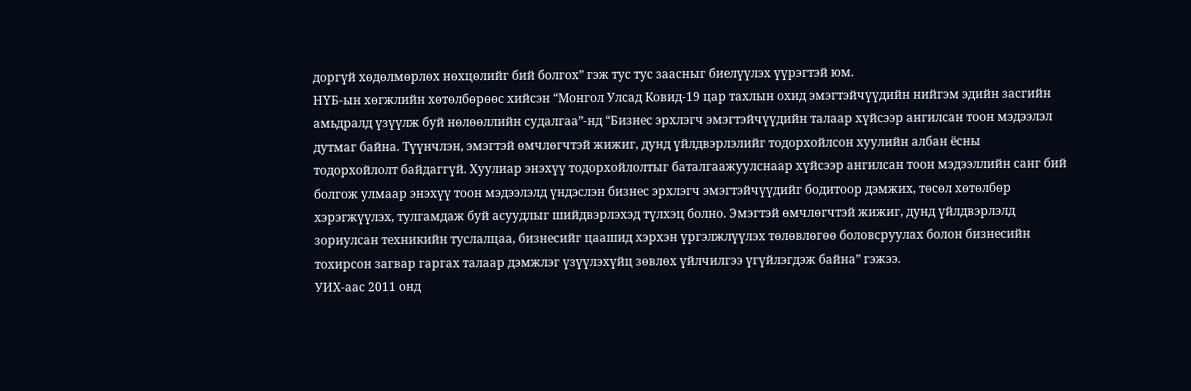доргүй хөдөлмөрлөх нөхцөлийг бий болгох” гэж тус тус заасныг биелүүлэх үүрэгтэй юм.
НҮБ-ын хөгжлийн хөтөлбөрөөс хийсэн “Монгол Улсад Ковид-19 цар тахлын охид эмэгтэйчүүдийн нийгэм эдийн засгийн амьдралд үзүүлж буй нөлөөллийн судалгаа”-нд “Бизнес эрхлэгч эмэгтэйчүүдийн талаар хүйсээр ангилсан тоон мэдээлэл дутмаг байна. Түүнчлэн, эмэгтэй өмчлөгчтэй жижиг, дунд үйлдвэрлэлийг тодорхойлсон хуулийн албан ёсны тодорхойлолт байдаггүй. Хуулиар энэхүү тодорхойлолтыг баталгаажуулснаар хүйсээр ангилсан тоон мэдээллийн санг бий болгож улмаар энэхүү тоон мэдээлэлд үндэслэн бизнес эрхлэгч эмэгтэйчүүдийг бодитоор дэмжих, төсөл хөтөлбөр хэрэгжүүлэх, тулгамдаж буй асуудлыг шийдвэрлэхэд түлхэц болно. Эмэгтэй өмчлөгчтэй жижиг, дунд үйлдвэрлэлд зориулсан техникийн туслалцаа, бизнесийг цаашид хэрхэн үргэлжлүүлэх төлөвлөгөө боловсруулах болон бизнесийн тохирсон загвар гаргах талаар дэмжлэг үзүүлэхүйц зөвлөх үйлчилгээ үгүйлэгдэж байна” гэжээ.
УИХ-аас 2011 онд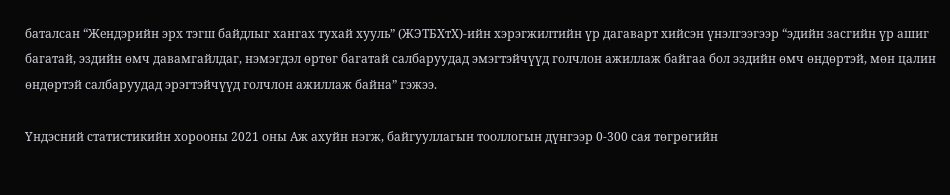баталсан “Жендэрийн эрх тэгш байдлыг хангах тухай хууль” (ЖЭТБХтХ)-ийн хэрэгжилтийн үр дагаварт хийсэн үнэлгээгээр “эдийн засгийн үр ашиг багатай, эздийн өмч давамгайлдаг, нэмэгдэл өртөг багатай салбаруудад эмэгтэйчүүд голчлон ажиллаж байгаа бол эздийн өмч өндөртэй, мөн цалин өндөртэй салбаруудад эрэгтэйчүүд голчлон ажиллаж байна” гэжээ.

Үндэсний статистикийн хорооны 2021 оны Аж ахуйн нэгж, байгууллагын тооллогын дүнгээр 0-300 сая төгрөгийн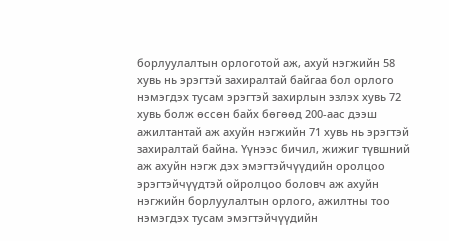борлуулалтын орлоготой аж, ахуй нэгжийн 58 хувь нь эрэгтэй захиралтай байгаа бол орлого нэмэгдэх тусам эрэгтэй захирлын эзлэх хувь 72 хувь болж өссөн байх бөгөөд 200-аас дээш ажилтантай аж ахуйн нэгжийн 71 хувь нь эрэгтэй захиралтай байна. Үүнээс бичил, жижиг түвшний аж ахуйн нэгж дэх эмэгтэйчүүдийн оролцоо эрэгтэйчүүдтэй ойролцоо боловч аж ахуйн нэгжийн борлуулалтын орлого, ажилтны тоо нэмэгдэх тусам эмэгтэйчүүдийн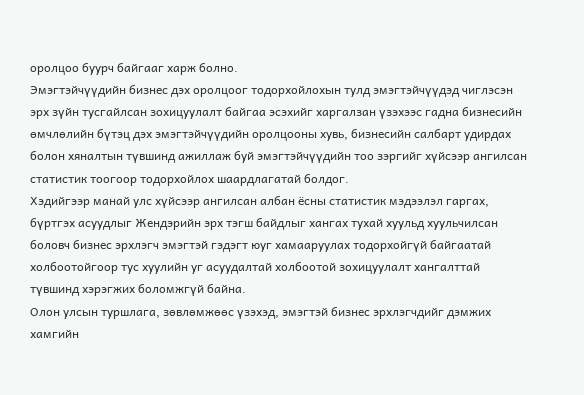оролцоо буурч байгааг харж болно.
Эмэгтэйчүүдийн бизнес дэх оролцоог тодорхойлохын тулд эмэгтэйчүүдэд чиглэсэн эрх зүйн тусгайлсан зохицуулалт байгаа эсэхийг харгалзан үзэхээс гадна бизнесийн өмчлөлийн бүтэц дэх эмэгтэйчүүдийн оролцооны хувь, бизнесийн салбарт удирдах болон хяналтын түвшинд ажиллаж буй эмэгтэйчүүдийн тоо зэргийг хүйсээр ангилсан статистик тоогоор тодорхойлох шаардлагатай болдог.
Хэдийгээр манай улс хүйсээр ангилсан албан ёсны статистик мэдээлэл гаргах, бүртгэх асуудлыг Жендэрийн эрх тэгш байдлыг хангах тухай хуульд хуульчилсан боловч бизнес эрхлэгч эмэгтэй гэдэгт юуг хамааруулах тодорхойгүй байгаатай холбоотойгоор тус хуулийн уг асуудалтай холбоотой зохицуулалт хангалттай түвшинд хэрэгжих боломжгүй байна.
Олон улсын туршлага, зөвлөмжөөс үзэхэд, эмэгтэй бизнес эрхлэгчдийг дэмжих хамгийн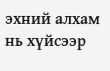эхний алхам нь хүйсээр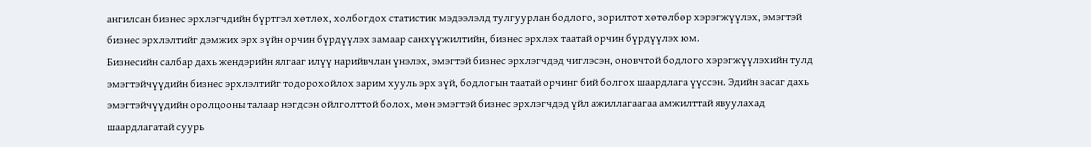ангилсан бизнес эрхлэгчдийн бүртгэл хөтлөх, холбогдох статистик мэдээлэлд тулгуурлан бодлого, зорилтот хөтөлбөр хэрэгжүүлэх, эмэгтэй бизнес эрхлэлтийг дэмжих эрх зүйн орчин бүрдүүлэх замаар санхүүжилтийн, бизнес эрхлэх таатай орчин бүрдүүлэх юм.
Бизнесийн салбар дахь жендэрийн ялгааг илүү нарийвчлан үнэлэх, эмэгтэй бизнес эрхлэгчдэд чиглэсэн, оновчтой бодлого хэрэгжүүлэхийн тулд эмэгтэйчүүдийн бизнес эрхлэлтийг тодорохойлох зарим хууль эрх зүй, бодлогын таатай орчинг бий болгох шаардлага үүссэн. Эдийн засаг дахь эмэгтэйчүүдийн оролцооны талаар нэгдсэн ойлголттой болох, мөн эмэгтэй бизнес эрхлэгчдэд үйл ажиллагаагаа амжилттай явуулахад шаардлагатай суурь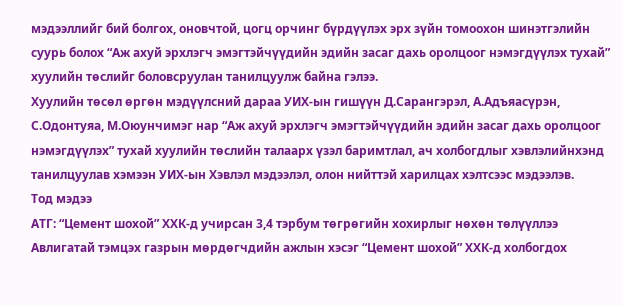мэдээллийг бий болгох, оновчтой, цогц орчинг бүрдүүлэх эрх зүйн томоохон шинэтгэлийн суурь болох “Аж ахуй эрхлэгч эмэгтэйчүүдийн эдийн засаг дахь оролцоог нэмэгдүүлэх тухай” хуулийн төслийг боловсруулан танилцуулж байна гэлээ.
Хуулийн төсөл өргөн мэдүүлсний дараа УИХ-ын гишүүн Д.Сарангэрэл, А.Адъяасүрэн, С.Одонтуяа, М.Оюунчимэг нар “Аж ахуй эрхлэгч эмэгтэйчүүдийн эдийн засаг дахь оролцоог нэмэгдүүлэх” тухай хуулийн төслийн талаарх үзэл баримтлал, ач холбогдлыг хэвлэлийнхэнд танилцуулав хэмээн УИХ-ын Хэвлэл мэдээлэл, олон нийттэй харилцах хэлтсээс мэдээлэв.
Тод мэдээ
АТГ: “Цемент шохой” ХХК-д учирсан 3,4 тэрбум төгрөгийн хохирлыг нөхөн төлүүллээ
Авлигатай тэмцэх газрын мөрдөгчдийн ажлын хэсэг “Цемент шохой” ХХК-д холбогдох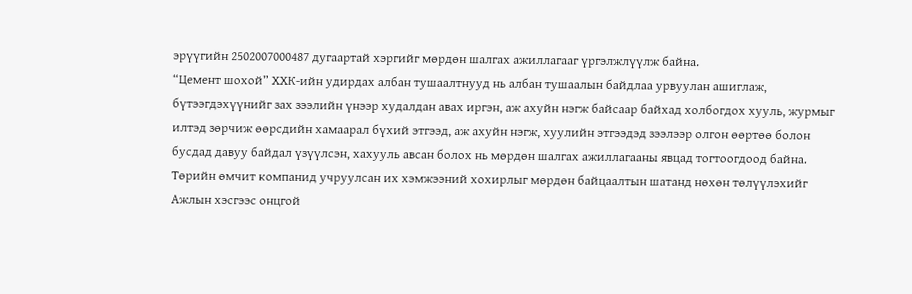эрүүгийн 2502007000487 дугаартай хэргийг мөрдөн шалгах ажиллагааг үргэлжлүүлж байна.
“Цемент шохой” ХХК-ийн удирдах албан тушаалтнууд нь албан тушаалын байдлаа урвуулан ашиглаж, бүтээгдэхүүнийг зах зээлийн үнээр худалдан авах иргэн, аж ахуйн нэгж байсаар байхад холбогдох хууль, журмыг илтэд зөрчиж өөрсдийн хамаарал бүхий этгээд, аж ахуйн нэгж, хуулийн этгээдэд зээлээр олгон өөртөө болон бусдад давуу байдал үзүүлсэн, хахууль авсан болох нь мөрдөн шалгах ажиллагааны явцад тогтоогдоод байна.
Төрийн өмчит компанид учруулсан их хэмжээний хохирлыг мөрдөн байцаалтын шатанд нөхөн төлүүлэхийг Ажлын хэсгээс онцгой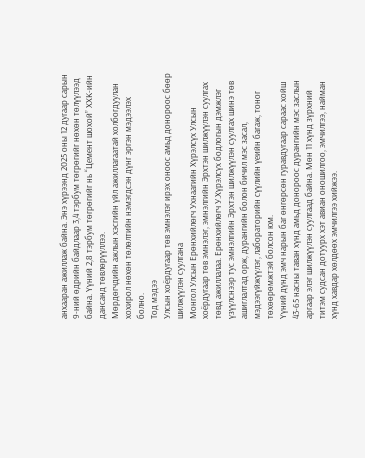анхааран ажиллаж байна. Энэ хүрээнд 2025 оны 12 дугаар сарын 9-ний өдрийн байдлаар 3,4 тэрбум төгрөгийг нөхөн төлүүлээд байна. Үүний 2,8 тэрбум төгрөгийг нь “Цемент шохой” ХХК-ийн дансанд төвлөрүүллээ.
Мөрдөгчдийн ажлын хэсгийн үйл ажиллагаатай холбогдуулан хохирол нөхөн төлөлтийн нэмэгдсэн дүнг эргэн мэдээлэх болно.
Тод мэдээ
Улсын хоёрдугаар төв эмнэлэг ирэх оноос амьд донороос бөөр шилжүүлэн суулгана
Монгол Улсын Ерөнхийлөгч Ухнаагийн Хүрэлсүх Улсын хоёрдугаар төв эмнэлэг, эмнэлгийн Эрхтэн шилжүүлэн суулгах төвд ажиллалаа. Ерөнхийлөгч У.Хүрэлсүх бодлогын дэмжлэг үзүүлснээр тус эмнэлгийн Эрхтэн шилжүүлэн суулгах шинэ төв ашиглалтад орж, дурангийн болон бичил мэс засал, мэдээгүйжүүлэг, лабораторийн сүүлийн үеийн багаж, тоног төхөөрөмжтэй болсон юм.
Үүний дүнд эмч нарын баг өнгөрсөн гуравдугаар сараас хойш 43-65 насны таван хүнд амьд донороос дурангийн мэс заслын аргаар элэг шилжүүлэн суулгаад байна. Мөн 11 хүнд зүрхний титэм судсан дотуурх хэт авиан оношилгоо, эмчилгээ, найман хүнд хавдар хөлдөөх эмчилгээ хийжээ.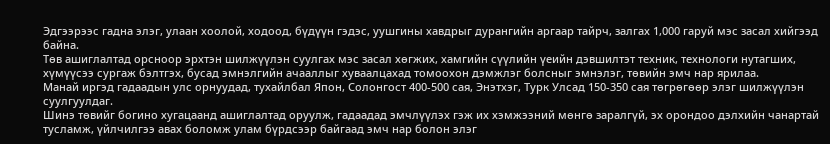Эдгээрээс гадна элэг, улаан хоолой, ходоод, бүдүүн гэдэс, уушгины хавдрыг дурангийн аргаар тайрч, залгах 1,000 гаруй мэс засал хийгээд байна.
Төв ашиглалтад орсноор эрхтэн шилжүүлэн суулгах мэс засал хөгжих, хамгийн сүүлийн үеийн дэвшилтэт техник, технологи нутагших, хүмүүсээ сургаж бэлтгэх, бусад эмнэлгийн ачааллыг хуваалцахад томоохон дэмжлэг болсныг эмнэлэг, төвийн эмч нар ярилаа.
Манай иргэд гадаадын улс орнуудад, тухайлбал Япон, Солонгост 400-500 сая, Энэтхэг, Турк Улсад 150-350 сая төгрөгөөр элэг шилжүүлэн суулгуулдаг.
Шинэ төвийг богино хугацаанд ашиглалтад оруулж, гадаадад эмчлүүлэх гэж их хэмжээний мөнгө заралгүй, эх орондоо дэлхийн чанартай тусламж, үйлчилгээ авах боломж улам бүрдсээр байгаад эмч нар болон элэг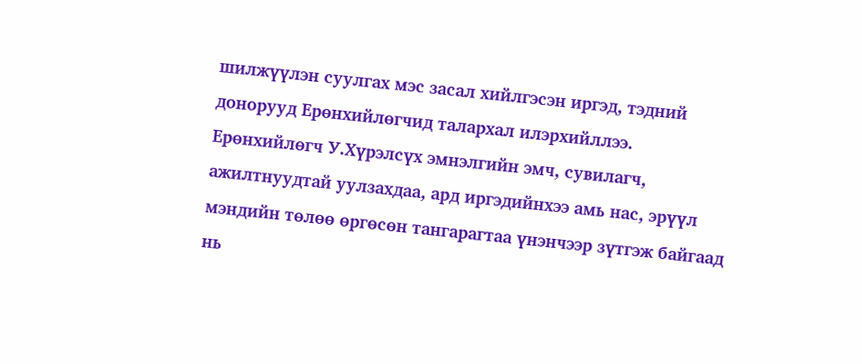шилжүүлэн суулгах мэс засал хийлгэсэн иргэд, тэдний донорууд Ерөнхийлөгчид талархал илэрхийллээ.
Ерөнхийлөгч У.Хүрэлсүх эмнэлгийн эмч, сувилагч, ажилтнуудтай уулзахдаа, ард иргэдийнхээ амь нас, эрүүл мэндийн төлөө өргөсөн тангарагтаа үнэнчээр зүтгэж байгаад нь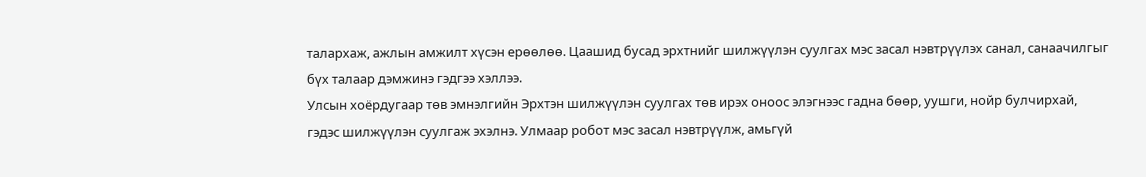талархаж, ажлын амжилт хүсэн ерөөлөө. Цаашид бусад эрхтнийг шилжүүлэн суулгах мэс засал нэвтрүүлэх санал, санаачилгыг бүх талаар дэмжинэ гэдгээ хэллээ.
Улсын хоёрдугаар төв эмнэлгийн Эрхтэн шилжүүлэн суулгах төв ирэх оноос элэгнээс гадна бөөр, уушги, нойр булчирхай, гэдэс шилжүүлэн суулгаж эхэлнэ. Улмаар робот мэс засал нэвтрүүлж, амьгүй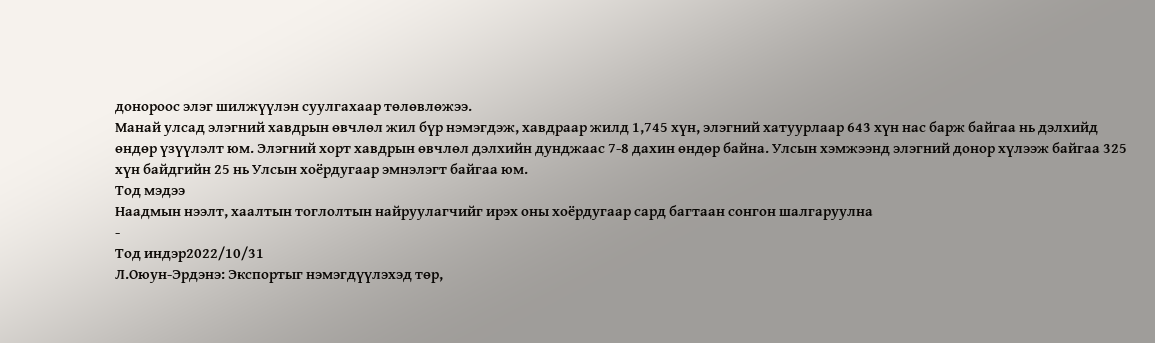донороос элэг шилжүүлэн суулгахаар төлөвлөжээ.
Манай улсад элэгний хавдрын өвчлөл жил бүр нэмэгдэж, хавдраар жилд 1,745 хүн, элэгний хатуурлаар 643 хүн нас барж байгаа нь дэлхийд өндөр үзүүлэлт юм. Элэгний хорт хавдрын өвчлөл дэлхийн дунджаас 7-8 дахин өндөр байна. Улсын хэмжээнд элэгний донор хүлээж байгаа 325 хүн байдгийн 25 нь Улсын хоёрдугаар эмнэлэгт байгаа юм.
Тод мэдээ
Наадмын нээлт, хаалтын тоглолтын найруулагчийг ирэх оны хоёрдугаар сард багтаан сонгон шалгаруулна
-
Тод индэр2022/10/31
Л.Оюун-Эрдэнэ: Экспортыг нэмэгдүүлэхэд төр,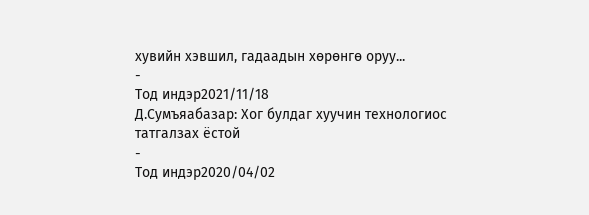хувийн хэвшил, гадаадын хөрөнгө оруу...
-
Тод индэр2021/11/18
Д.Сумъяабазар: Хог булдаг хуучин технологиос татгалзах ёстой
-
Тод индэр2020/04/02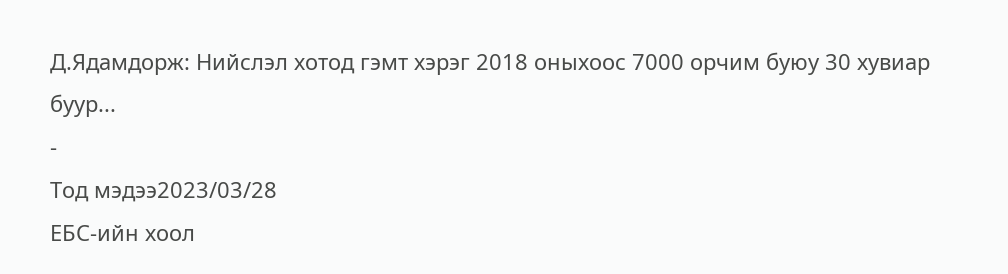Д.Ядамдорж: Нийслэл хотод гэмт хэрэг 2018 оныхоос 7000 орчим буюу 30 хувиар буур...
-
Тод мэдээ2023/03/28
ЕБС-ийн хоол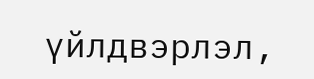үйлдвэрлэл,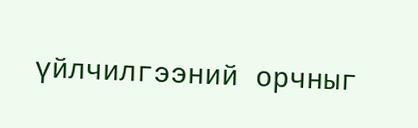үйлчилгээний орчныг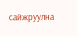сайжруулна